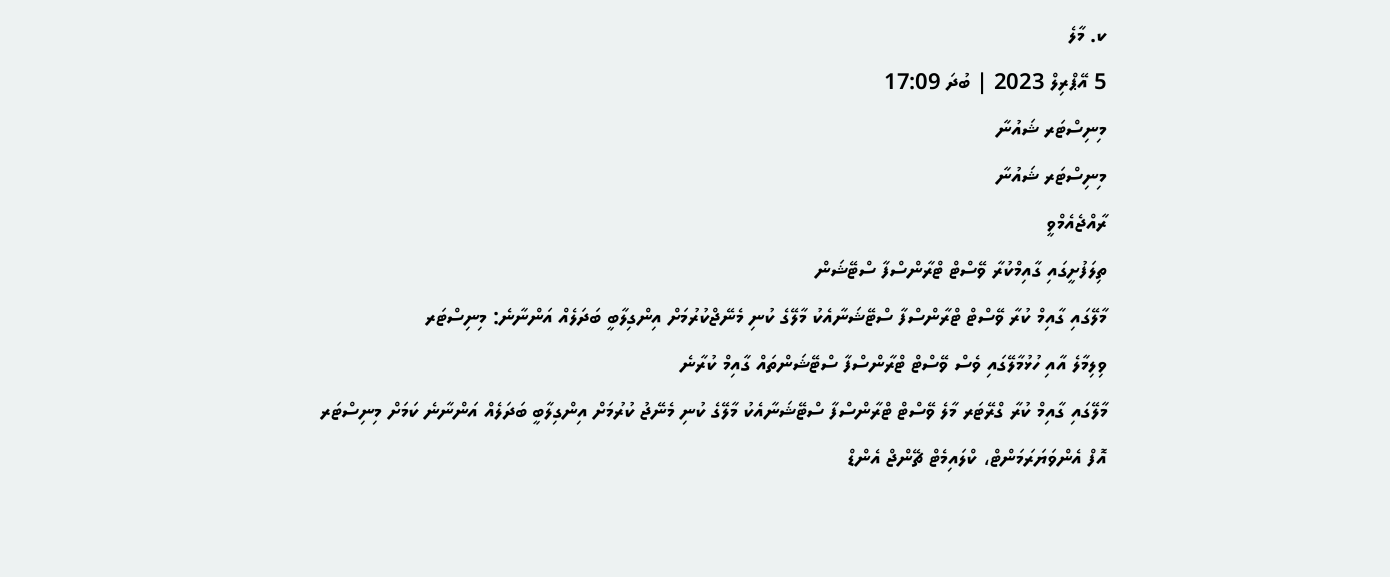ކ. މާލެ
5 އޭޕްރިލް 2023 | ބުދަ 17:09
މިނިސްޓަރ ޝައުނާ
މިނިސްޓަރ ޝައުނާ
ރާއްޖެއެމްވީ
ތިލަފުށީގައި ގާއިމްކުރާ ވޭސްޓް ޓްރާންސްފާ ސްޓޭޝަން
މާލޭގައި ގާއިމް ކުރާ ވޭސްޓް ޓްރާންސްފާ ސްޓޭޝަނާއެކު މާލޭގެ ކުނި މެނޭޖްކުރުމަށް އިންގިލާބީ ބަދަލެއް އަންނާނެ: މިނިސްޓަރ
ވިލިމާލެ އާއި ހުޅުމާލޭގައި ވެސް ވޭސްޓް ޓްރާންސްފާ ސްޓޭޝަންތައް ގާއިމް ކުރާނެ
މާލޭގައި ގާއިމް ކުރާ ގްރޭޓަރ މާލެ ވޭސްޓް ޓްރާންސްފާ ސްޓޭޝަނާއެކު މާލޭގެ ކުނި މެނޭޖު ކުރުމަށް އިންގިލާބީ ބަދަލެއް އަންނާނެ ކަމަށް މިނިސްޓަރ އޮފް އެންވަޔަރަމަންޓް، ކްލައިމެޓް ޗޭންޖް އެންޑް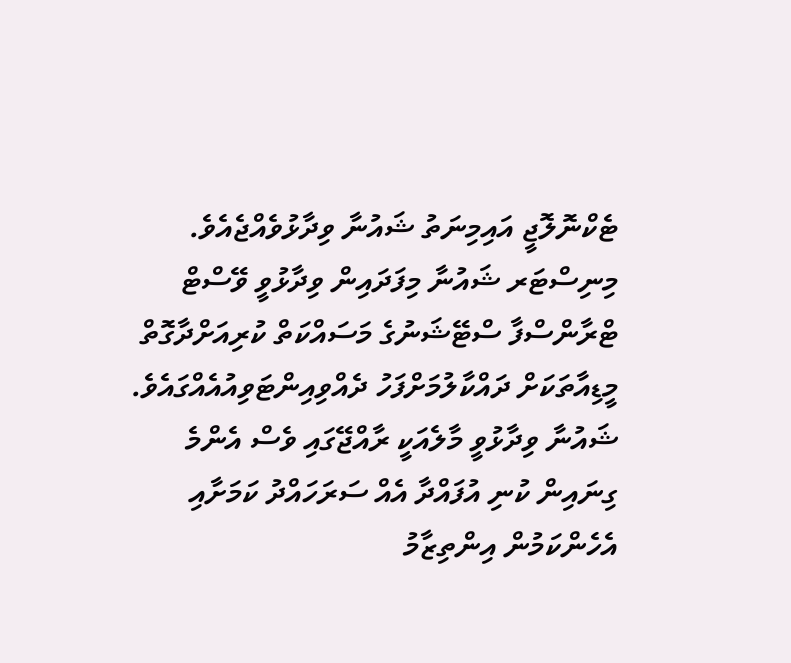ޓެކްނޮލޮޖީ އައިމިނަތު ޝައުނާ ވިދާޅުވެއްޖެއެވެ.
މިނިސްޓަރ ޝައުނާ މިފަދައިން ވިދާޅުވީ ވޭސްޓް ޓްރާންސްފާ ސްޓޭޝަނުގެ މަސައްކަތް ކުރިއަށްދާގޮތް މީޑިއާތަކަށް ދައްކާލުމަށްފަހު ދެއްވިއިންޓަވިއުއެއްގައެވެ. ޝައުނާ ވިދާޅުވީ މާލެއަކީ ރާއްޖޭގައި ވެސް އެންމެ ގިނައިން ކުނި އުފައްދާ އެއް ސަރަހައްދު ކަމަށާއި އެހެންކަމުން އިންތިޒާމު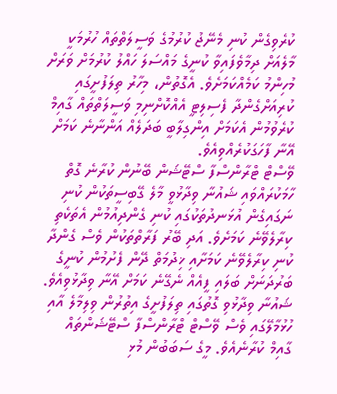ކުރެވިގެން ކުނި މެނޭޖު ކުރުމުގެ ވަސީލަތްތައް ހުރުމަކީ މާލެއަށް ދިމާވެފައިވާ ކުނީގެ މައްސަލަ ހައްލު ކުރުމަށް ވަރަށް މުހިންމު ކަމެއްކަމަށެވެ. އެގޮތުން، މިހާރު ތިލަފުށީގައި ކުރިއަށްގެންދާ ފެސިލިޓީ އެއްކޮށްނިމި ވަސީލަތްތައް ގާއިމް ކުރެވުމުން އެކަމަށް އިންގިލާބީ ބަދަލެއް އަންނާނެ ކަމަށް އޭނާ ފާހަގަކުރެއްވިއެވެ.
ވޭސްޓް ޓްރާންސްފާ ސްޓޭޝަން ބޭނުން ކުރާނެ ގޮތް ހާމަކުރައްވައި ޝައުނާ ވިދާޅުވީ މާލެ ގޭބިސީތަކުން ކުނި ނަގައިގެން އުޅަނދުތަކުގައި ކުނި ގެންދިއުމުން އެތަކެތި ކިރާލެވޭނެ ކަމަށެވެ. އަދި ބޭރު ފަރާތްތަކުން ވެސް ގެންދާ ކުނި ކިރާލެވޭނެ ކަމަށާއި ޚިދުމަތް ދޭން ފެށުމުން ކުނީގެ ބަރުދަނަށް ބަލައި ފީއެއް ނެގޭނެ ކަމަށް އޭނާ ވިދާޅުވިއެވެ.
ޝައުނާ ވިދާޅުވި ގޮތުގައި ތިލަފުށީގެ އިތުރުން ވިލިމާލެ އާއި ހުޅުމާލޭގައި ވެސް ވޭސްޓް ޓްރާންސްފާ ސްޓޭޝަންތައް ގާއިމް ކުރާނެއެވެ. މީގެ ސަބަބުން މުޅި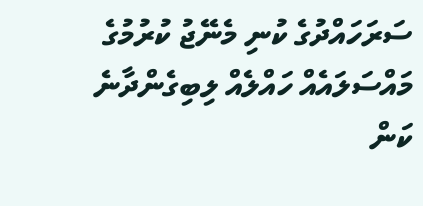ސަރަހައްދުގެ ކުނި މެނޭޖު ކުރުމުގެ މައްސަލައެއް ހައްލެއް ލިބިގެންދާނެ ކަން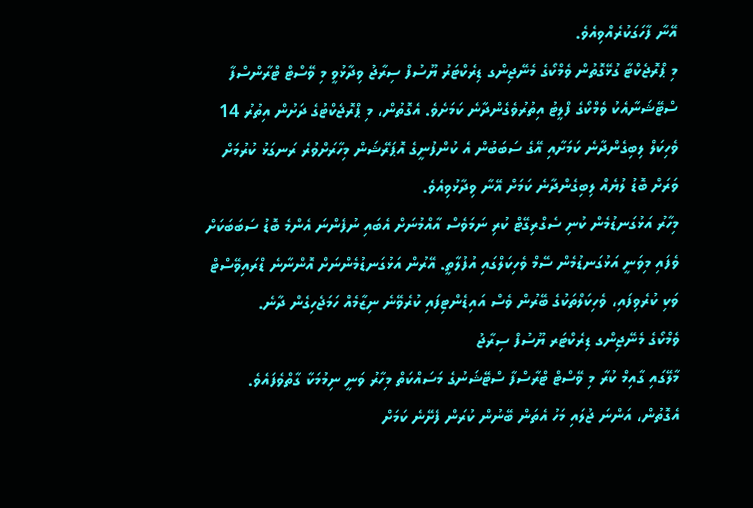އޭނާ ފާހަގަކުރެއްވިއެވެ.
މި ޕްރޮޖެކްޓާ ގުޅޭގޮތުން ވެމްކޯގެ މެނޭޖިންގ ޑިރެކްޓަރު ޔޫސުފް ސިރާޖު ވިދާޅުވީ މި ވޭސްޓް ޓްރާންސްފާ ސްޓޭޝަނާއެކު ވެމްކޯގެ ފްލީޓު އިތުރުވެގެންދާނެ ކަމަށެވެ. އެގޮތުން، މި ޕްރޮޖެކްޓުގެ ދަށުން އިތުރު 14 ވެހިކަލް ލިބިގެންދާނެ ކަމަށާއި އޭގެ ސަބަބުން އެ ކުންފުނީގެ އޮޕަރޭޝަން މިހާރަށްވުރެ ރަނގަޅު ކުރުމަށް ވަރަށް ބޮޑު ލުޔެއް ލިބިގެންދާނެ ކަމަށް އޭނާ ވިދާޅުވިއެވެ.
މިހާރު އަޅުގަނޑުމެން ކުނި ސެގްރިގޭޓް ކުރި ނަމަވެސް އާއްމުނަށް އެބައި ނުފެންނަ އެންމެ ބޮޑު ސަބަބަކަށް ވެފައި މިވަނީ އަޅުގަނޑުމެން ސޭމް ވެހިކަލްގައި އުފުލާތީ. އޭރުން އަޅުގަނޑުމެންނަށް އޮންނާނެ ޑްރައިވޭސްޓް ވަކި ކުރެވިފައި، ވެހިކަލްތަކުގެ ބޭރުން ވެސް އައިޑެންޓިފައި ކުރެވޭނެ ނިޒާމެއް ހަމަޖެހިގެން ދާނެ.
ވެމްކޯގެ މެނޭޖިންގ ޑިރެކްޓަރ ޔޫސުފް ސިރާޖު
މާލޭގައި ގާއިމް ކުރާ މި ވޭސްޓް ޓްރާސްފާ ސްޓޭޝަނުގެ މަސައްކަތް މިހާރު ވަނީ ނިމުމަކާ ގާތްވެފައެވެ. އެގޮތުން، އަންނަ ޖުލައި މަހު އެތަން ބޭނުން ކުރަން ފެށޭނެ ކަމަށް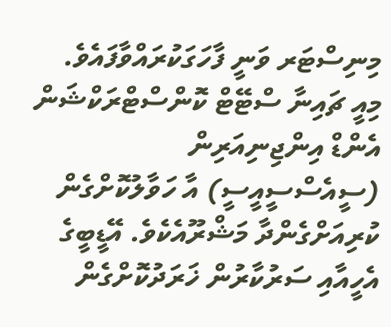މިނިސްޓަރ ވަނީ ފާހަގަކުރައްވާފައެވެ.
މިއީ ޗައިނާ ސްޓޭޓް ކޮންސްޓްރަކްޝަން އެންޑް އިންޖިނިއަރިން (ސީއެސްސީއީސީ) އާ ހަވާލުކޮށްގެން ކުރިއަށްގެންދާ މަޝްރޫއެކެވެ. އޭޑީބީގެ އެހީއާއި ސަރުކާރުން ޚަރަދުކޮށްގެން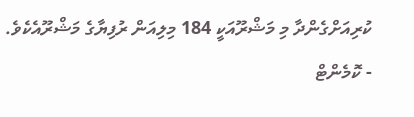ކުރިއަށްގެންދާ މި މަޝްރޫއަކީ 184 މިލިއަން ރުފިޔާގެ މަޝްރޫއެކެވެ.
- ކޮމެންޓް